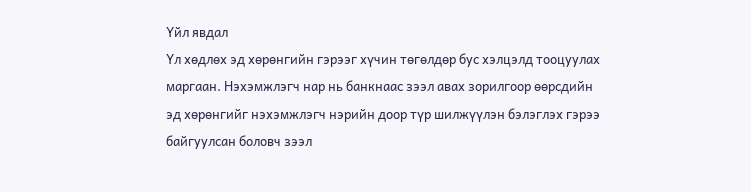Үйл явдал
Үл хөдлөх эд хөрөнгийн гэрээг хүчин төгөлдөр бус хэлцэлд тооцуулах маргаан. Нэхэмжлэгч нар нь банкнаас зээл авах зорилгоор өөрсдийн эд хөрөнгийг нэхэмжлэгч нэрийн доор түр шилжүүлэн бэлэглэх гэрээ байгуулсан боловч зээл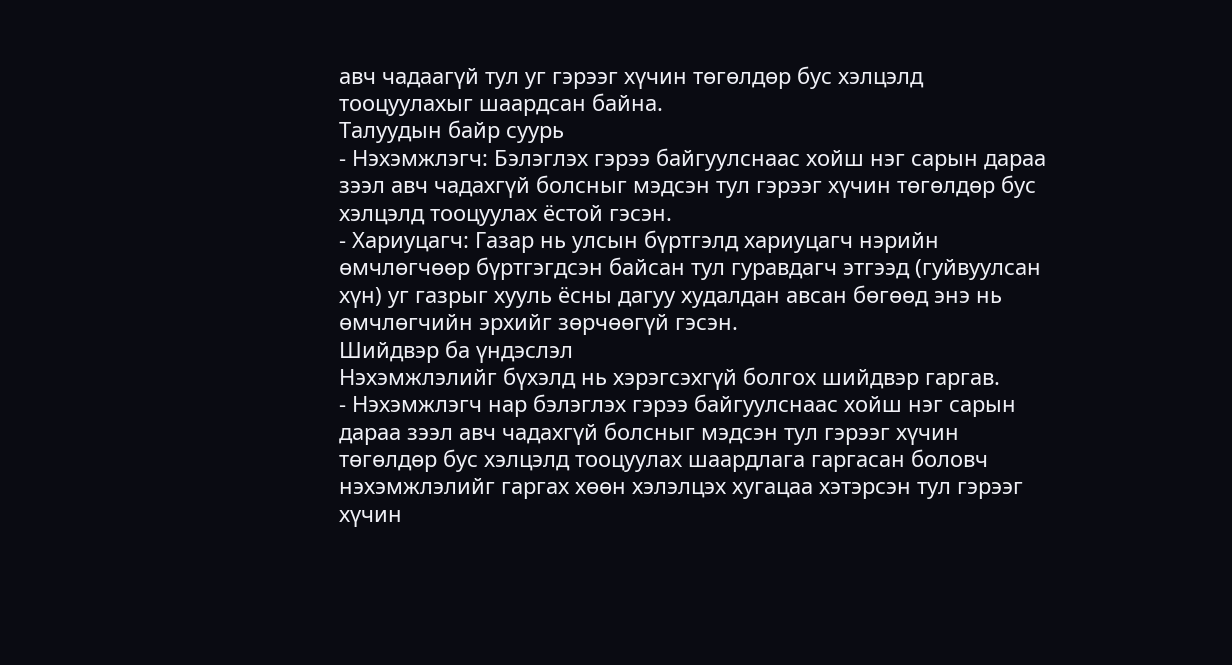авч чадаагүй тул уг гэрээг хүчин төгөлдөр бус хэлцэлд тооцуулахыг шаардсан байна.
Талуудын байр суурь
- Нэхэмжлэгч: Бэлэглэх гэрээ байгуулснаас хойш нэг сарын дараа зээл авч чадахгүй болсныг мэдсэн тул гэрээг хүчин төгөлдөр бус хэлцэлд тооцуулах ёстой гэсэн.
- Хариуцагч: Газар нь улсын бүртгэлд хариуцагч нэрийн өмчлөгчөөр бүртгэгдсэн байсан тул гуравдагч этгээд (гуйвуулсан хүн) уг газрыг хууль ёсны дагуу худалдан авсан бөгөөд энэ нь өмчлөгчийн эрхийг зөрчөөгүй гэсэн.
Шийдвэр ба үндэслэл
Нэхэмжлэлийг бүхэлд нь хэрэгсэхгүй болгох шийдвэр гаргав.
- Нэхэмжлэгч нар бэлэглэх гэрээ байгуулснаас хойш нэг сарын дараа зээл авч чадахгүй болсныг мэдсэн тул гэрээг хүчин төгөлдөр бус хэлцэлд тооцуулах шаардлага гаргасан боловч нэхэмжлэлийг гаргах хөөн хэлэлцэх хугацаа хэтэрсэн тул гэрээг хүчин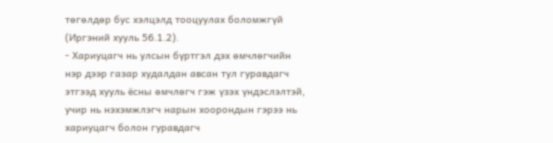төгөлдөр бус хэлцэлд тооцуулах боломжгүй (Иргэний хууль 56.1.2).
- Хариуцагч нь улсын бүртгэл дэх өмчлөгчийн нэр дээр газар худалдан авсан тул гуравдагч этгээд хууль ёсны өмчлөгч гэж үзэх үндэслэлтэй, учир нь нэхэмжлэгч нарын хоорондын гэрээ нь хариуцагч болон гуравдагч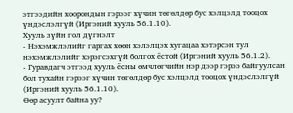этгээдийн хоорондын гэрээг хүчин төгөлдөр бус хэлцэлд тооцох үндэслэлгүй (Иргэний хууль 56.1.10).
Хууль зүйн гол дүгнэлт
- Нэхэмжлэлийг гаргах хөөн хэлэлцэх хугацаа хэтэрсэн тул нэхэмжлэлийг хэрэгсэхгүй болгох ёстой (Иргэний хууль 56.1.2).
- Гуравдагч этгээд хууль ёсны өмчлөгчийн нэр дээр гэрээ байгуулсан бол тухайн гэрээг хүчин төгөлдөр бус хэлцэлд тооцох үндэслэлгүй (Иргэний хууль 56.1.10).
Өөр асуулт байна уу?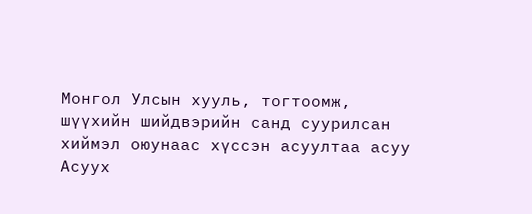Монгол Улсын хууль, тогтоомж, шүүхийн шийдвэрийн санд суурилсан хиймэл оюунаас хүссэн асуултаа асуу
Асуух